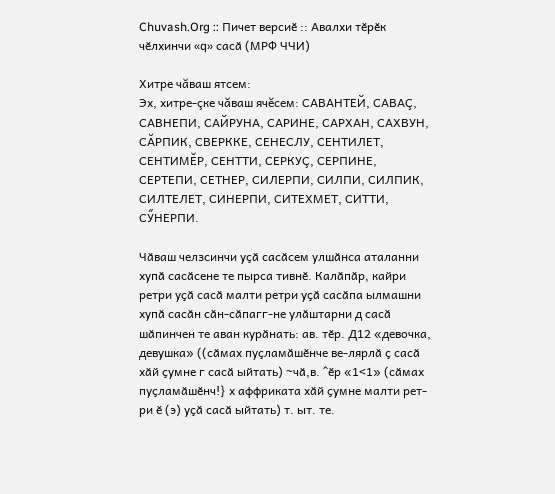Chuvash.Org :: Пичет версиӗ :: Авалхи тӗрӗк чӗлхинчи «q» сасӑ (МРФ ЧЧИ)

Хитре чăваш ятсем:
Эх, хитре-çке чăваш ячĕсем: САВАНТЕЙ, САВАÇ, САВНЕПИ, САЙРУНА, САРИНЕ, САРХАН, САХВУН, СĂРПИК, СВЕРККЕ, СЕНЕСЛУ, СЕНТИЛЕТ, СЕНТИМĔР, СЕНТТИ, СЕРКУÇ, СЕРПИНЕ, СЕРТЕПИ, СЕТНЕР, СИЛЕРПИ, СИЛПИ, СИЛПИК, СИЛТЕЛЕТ, СИНЕРПИ, СИТЕХМЕТ, СИТТИ, СӲНЕРПИ.

Чӑваш челзсинчи уҫӑ сасӑсем улшӑнса аталанни хупӑ сасӑсене те пырса тивнӗ. Калӑпӑр, кайри ретри уҫӑ сасӑ малти ретри уҫӑ сасӑпа ылмашни хупӑ сасӑн сӑн-сӑпагг-не улӑштарни д сасӑ шӑпинчен те аван курӑнать: ав. тӗр. Д12 «девочка, девушка» ((сӑмах пуҫламӑшӗнче ве-лярлӑ ҫ сасӑ хӑй ҫумне г сасӑ ыйтать) ~чӑ,в. ^ӗр «1<1» (сӑмах пуҫламӑшӗнч!} х аффриката хӑй ҫумне малти рет-ри ӗ (э) уҫӑ сасӑ ыйтать) т. ыт. те.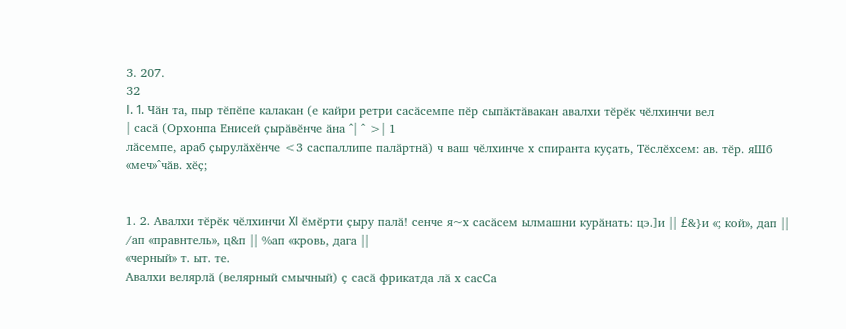3. 207.
32
I. 1. Чӑн та, пыр тӗпӗпе калакан (е кайри ретри сасӑсемпе пӗр сыпӑктӑвакан авалхи тӗрӗк чӗлхинчи вел
| сасӑ (Орхонпа Енисей ҫырӑвӗнче ӑна ^| ^ >| 1
лӑсемпе, араб ҫырулӑхӗнче <3 саспаллипе палӑртнӑ) ч ваш чӗлхинче х спиранта куҫать, Тӗслӗхсем: ав. тӗр. яШб «меч»^чӑв. хӗҫ;


1. 2. Авалхи тӗрӗк чӗлхинчи XI ӗмӗрти ҫыру палӑ! сенче я~х сасӑсем ылмашни курӑнать: цэ.]и || £&}и «; кой», дап || /ап «правнтель», ц&п || %ап «кровь, дага ||
«черный» т. ыт. те.
Авалхи велярлӑ (велярный смычный) ҫ сасӑ фрикатда лӑ х сасСа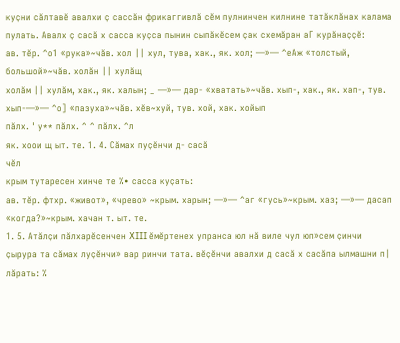куҫни сӑлтавӗ авалхи ҫ сассӑн фрикаггивлӑ сӗм пулнинчен килнине татӑклӑнах калама пулать. Авалх ҫ сасӑ х сасса куҫса пынин сыпӑкӗсем ҫак схемӑран аГ курӑнаҫҫӗ:
ав. тӗр. ^о1 «рука»~чӑв. хол || хул, тува, хак., як. хол; —»— ^еАж «толстый, большой»~чӑв. холӑн || хулӑщ
холӑм || хулӑм, хак., як. халын; _ —»— дар- «хватать»~чӑв. хып-, хак., як. хап-, тув. хып-—»— ^о] «пазуха»~чӑв. хӗв~хуй, тув. хой, хак. хойып
пӑлх. ' у** пӑлх. ^ ^ пӑлх. ^л
як. хоои щ ыт. те. 1. 4. Сӑмах пуҫӗнчи д- сасӑ
чӗл
крым тутаресен хинче те %• сасса куҫать:
ав. тӗр. фтхр. «живот», «чрево» ~крым. харын; —»— ^аг «гусь»~крым. хаз; —»— дасап «когда?»~крым. хачан т. ыт. те.
1. 5. Атӑлҫи пӑлхарӗсенчен XIII ӗмӗртенех упранса юл нӑ виле чул юп»сем ҫинчи ҫырура та сӑмах луҫӗнчи» вар ринчи тата. вӗҫӗнчи авалхи д сасӑ х сасӑпа ылмашни п| лӑрать: %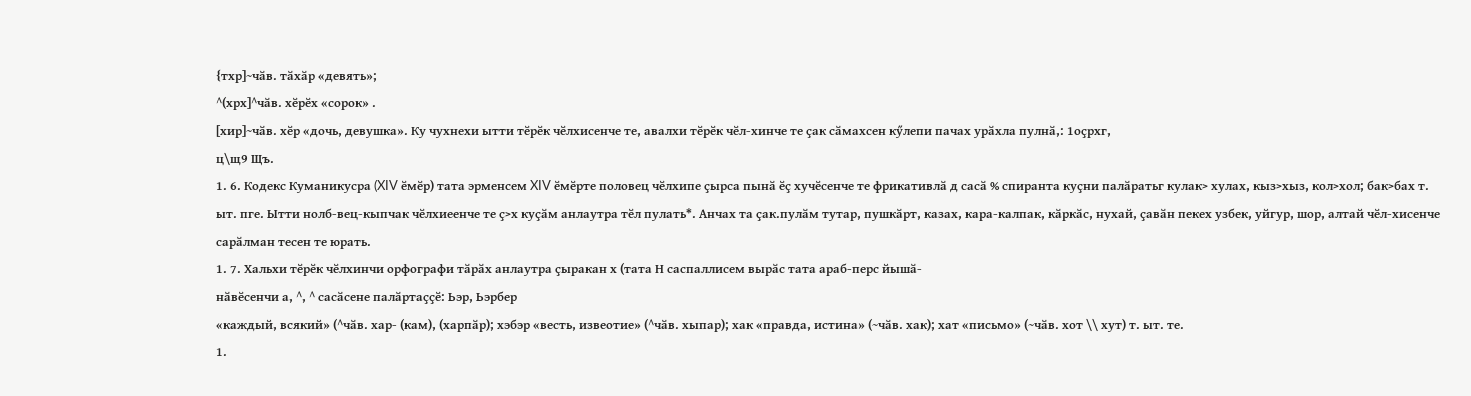{тхр]~чӑв. тӑхӑр «девять»;
^(хрх]^чӑв. хӗрӗх «сорок» .
[хир]~чӑв. хӗр «дочь, девушка». Ку чухнехи ытти тӗрӗк чӗлхисенче те, авалхи тӗрӗк чӗл-хинче те ҫак сӑмахсен кӳлепи пачах урӑхла пулнӑ,: 1оҫрхг,
ц\щ9 Щъ.
1. 6. Кодекс Куманикусра (XIV ӗмӗр) тата эрменсем XIV ӗмӗрте половец чӗлхипе ҫырса пынӑ ӗҫ хучӗсенче те фрикативлӑ д сасӑ % спиранта куҫни палӑратьг кулак> хулах, кыз>хыз, кол>хол; бак>бах т. ыт. пге. Ытти нолб-вец-кыпчак чӗлхиеенче те ҫ>х куҫӑм анлаутра тӗл пулать*. Анчах та ҫак.пулӑм тутар, пушкӑрт, казах, кара-калпак, кӑркӑс, нухай, ҫавӑн пекех узбек, уйгур, шор, алтай чӗл-хисенче сарӑлман тесен те юрать.
1. 7. Хальхи тӗрӗк чӗлхинчи орфографи тӑрӑх анлаутра ҫыракан х (тата Н саспаллисем вырӑс тата араб-перс йышӑ-
нӑвӗсенчи а, ^, ^ сасӑсене палӑртаҫҫӗ: Ьэр, Ьэрбер
«каждый, всякий» (^чӑв. хар- (кам), (харпӑр); хэбэр «весть, извеотие» (^чӑв. хыпар); хак «правда, истина» (~чӑв. хак); хат «письмо» (~чӑв. хот \\ хут) т. ыт. те.
1.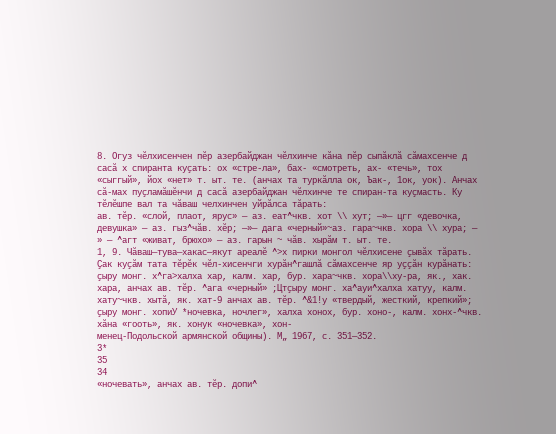8. Огуз чӗлхисенчен пӗр азербайджан чӗлхинче кӑна пӗр сыпӑклӑ сӑмахсенче д сасӑ х спиранта куҫать: ох «стре-ла», бах- «смотреть, ах- «течь», тох «сыггый», йох «нет» т. ыт. те. (анчах та туркӑлла ок, Ъак-, 1ок, уок). Анчах сӑ-мах пуҫламӑшӗнчи д сасӑ азербайджан чӗлхинче те спиран-та куҫмасть. Ку тӗлӗшпе вал та чӑваш челхинчен уйрӑлса тӑрать:
ав. тӗр. «слой, плаот, ярус» — аз. еат^чкв. хот \\ хут; —»— цгг «девочка, девушка» — аз. гыз^чӑв. хӗр; —»— дага «черный»~аз. гара~чкв. хора \\ хура; — » — ^агт «живат, брюхо» — аз. гарын ~ чӑв. хырӑм т. ыт. те.
1, 9. Чӑваш—тува—хакас—якут ареалӗ ^>х пирки монгол чӗлхисене ҫывӑх тӑрать. Ҫак куҫӑм тата тӗрӗк чӗл-хисенчги хурӑн^гашлӑ сӑмахсенче яр уҫҫӑн курӑнать: ҫыру монг. х^га>халха хар, калм. хар, бур. хара~чкв. хора\\ху-ра, як., хак. хара, анчах ав. тӗр. ^ага «черный» ;Цтҫыру монг. ха^ауи^халха хатуу, калм. хату~чкв. хытӑ, як. хат-9 анчах ав. тӗр. ^&1!у «твердый, жесткий, крепкий»; ҫыру монг. хопиУ *ночевка, ночлег», халха хонох, бур. хоно-, калм. хонх-^чкв. хӑна «гооть», як. хонук «ночевка», хон-
менец-Подольской армянской общины). М„ 1967, с. 351—352.
3*
35
34
«ночевать», анчах ав. тӗр. допи^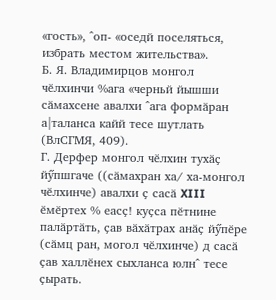«гость», ^оп- «оседй поселяться, избрать местом жительства».
Б. Я. Владимирцов монгол чӗлхинчи %ага «черньй йышши сӑмахсене авалхи ^ага формӑран а|таланса кайй тесе шутлать (ВлСГМЯ, 409).
Г. Дерфер монгол чӗлхин тухӑҫ йӳпшгаче ((сӑмахран ха/ ха-монгол чӗлхинче) авалхи ҫ сасӑ XIII ӗмӗртех % еасҫ! куҫса пӗтнине палӑртӑть, ҫав вӑхӑтрах анӑҫ йӳпӗре (сӑмц ран, могол чӗлхинче) д сасӑ ҫав халлӗнех сыхланса юлн^ тесе ҫырать.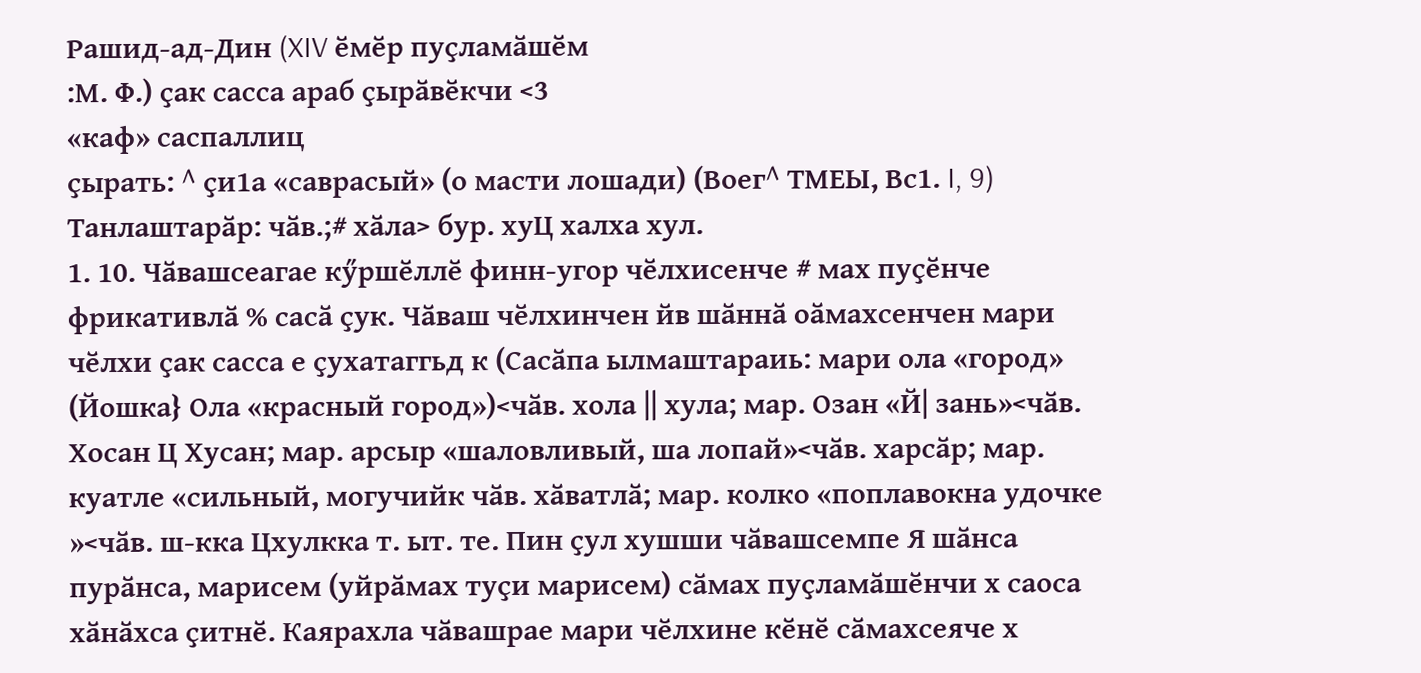Рашид-ад-Дин (XIV ӗмӗр пуҫламӑшӗм
:М. Ф.) ҫак сасса араб ҫырӑвӗкчи <3
«каф» саспаллиц
ҫырать: ^ ҫи1а «саврасый» (о масти лошади) (Воег^ ТМЕЫ, Вс1. I, 9) Танлаштарӑр: чӑв.;# хӑла> бур. хуЦ халха хул.
1. 10. Чӑвашсеагае кӳршӗллӗ финн-угор чӗлхисенче # мах пуҫӗнче фрикативлӑ % сасӑ ҫук. Чӑваш чӗлхинчен йв шӑннӑ оӑмахсенчен мари чӗлхи ҫак сасса е ҫухатаггьд к (Сасӑпа ылмаштараиь: мари ола «город» (Йошка} Ола «красный город»)<чӑв. хола || хула; мар. Озан «Й| зань»<чӑв. Хосан Ц Хусан; мар. арсыр «шаловливый, ша лопай»<чӑв. харсӑр; мар. куатле «сильный, могучийк чӑв. хӑватлӑ; мар. колко «поплавокна удочке »<чӑв. ш-кка Цхулкка т. ыт. те. Пин ҫул хушши чӑвашсемпе Я шӑнса пурӑнса, марисем (уйрӑмах туҫи марисем) сӑмах пуҫламӑшӗнчи х саоса хӑнӑхса ҫитнӗ. Каярахла чӑвашрае мари чӗлхине кӗнӗ сӑмахсеяче х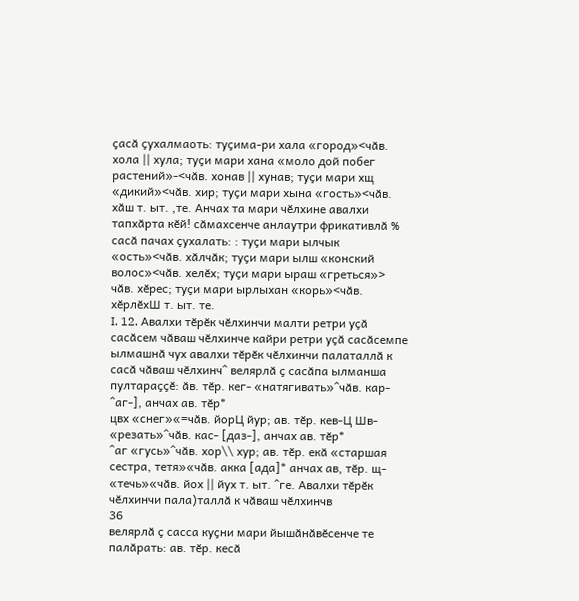ҫасӑ ҫухалмаоть: туҫима-ри хала «город»<чӑв. хола || хула; туҫи мари хана «моло дой побег растений»-<чӑв. хонав || хунав; туҫи мари хщ «дикий»<чӑв. хир; туҫи мари хына «гость»<чӑв. хӑш т. ыт. ,те. Анчах та мари чӗлхине авалхи тапхӑрта кӗй! сӑмахсенче анлаутри фрикативлӑ % сасӑ пачах ҫухалать: : туҫи мари ылчык «ость»<чӑв. хӑлчӑк; туҫи мари ылш «конский волос»<чӑв. хелӗх; туҫи мари ыраш «греться»> чӑв. хӗрес; туҫи мари ырлыхан «корь»<чӑв. хӗрлӗхШ т. ыт. те.
I. 12. Авалхи тӗрӗк чӗлхинчи малти ретри уҫӑ сасӑсем чӑваш чӗлхинче кайри ретри уҫӑ сасӑсемпе ылмашнӑ чух авалхи тӗрӗк чӗлхинчи палаталлӑ к сасӑ чӑваш чӗлхинч^ велярлӑ ҫ сасӑпа ылманша пултараҫҫӗ: ӑв. тӗр. кег- «натягивать»^чӑв. кар- ^аг-], анчах ав. тӗр*
цвх «снег»«=чӑв. йорЦ йур; ав. тӗр. кев-Ц Шв- «резать»^чӑв. кас- [даз-], анчах ав. тӗр*
^аг «гусь»^чӑв. хор\\ хур; ав. тӗр. екӑ «старшая сестра, тетя»«чӑв. акка [ада]* анчах ав, тӗр. щ- «течь»«чӑв. йох || йух т. ыт. ^ге. Авалхи тӗрӗк чӗлхинчи пала)таллӑ к чӑваш чӗлхинчв
36
велярлӑ ҫ сасса куҫни мари йышӑнӑвӗсенче те палӑрать: ав. тӗр. кесӑ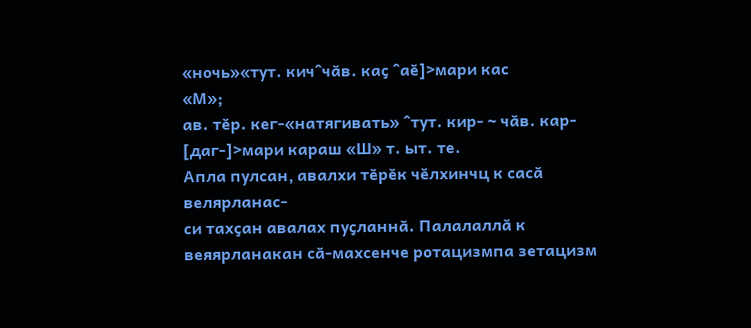«ночь»«тут. кич^чӑв. каҫ ^аӗ]>мари кас
«М»;
ав. тӗр. кег-«натягивать» ^тут. кир- ~ чӑв. кар- [даг-]>мари караш «Ш» т. ыт. те.
Апла пулсан, авалхи тӗрӗк чӗлхинчц к сасӑ велярланас-
си тахҫан авалах пуҫланнӑ. Палалаллӑ к веяярланакан сӑ-махсенче ротацизмпа зетацизм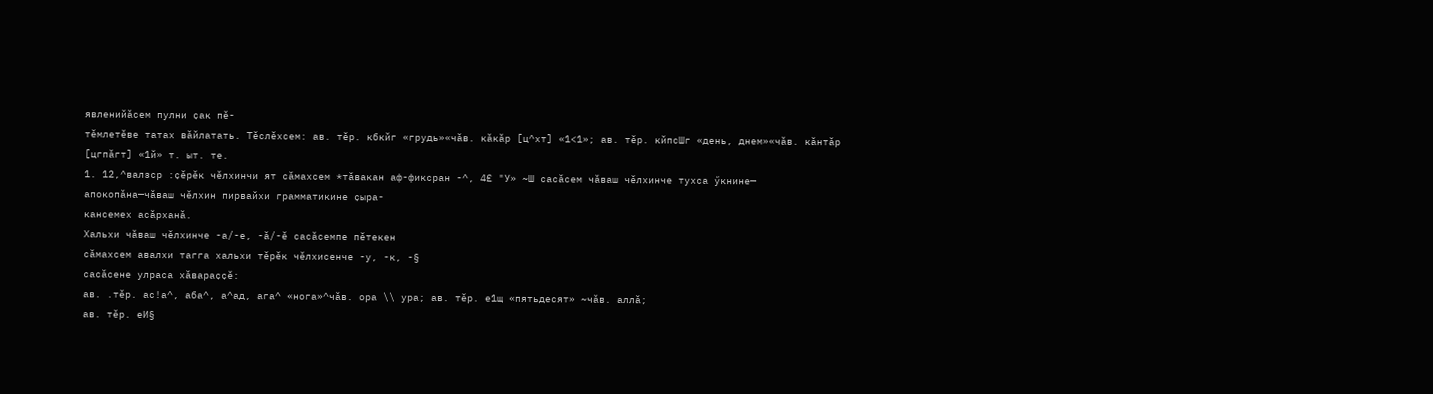явленийӑсем пулни ҫак пӗ-
тӗмлетӗве татах вӑйлатать. Тӗслӗхсем: ав. тӗр. кбкйг «грудь»«чӑв. кӑкӑр [ц^хт] «1<1»; ав. тӗр. кйпсШг «день, днем»«чӑв. кӑнтӑр [цгпӑгт] «1й» т. ыт. те.
1. 12,^валзср :ҫӗрӗк чӗлхинчи ят сӑмахсем *тӑвакан аф-фиксран -^, 4£ "У» ~Ш сасӑсем чӑваш чӗлхинче тухса ӳкнине— апокопӑна—чӑваш чӗлхин пирвайхи грамматикине ҫыра-
кансемех асӑрханӑ.
Хальхи чӑваш чӗлхинче -а/-е, -ӑ/-ӗ сасӑсемпе пӗтекен
сӑмахсем авалхи тагга хальхи тӗрӗк чӗлхисенче -у, -к, -§
сасӑсене улраса хӑвараҫҫӗ:
ав. .тӗр. ас!а^, аба^, а^ад, ага^ «нога»^чӑв. ора \\ ура; ав. тӗр. е1щ «пятьдесят» ~чӑв. аллӑ;
ав. тӗр. еИ§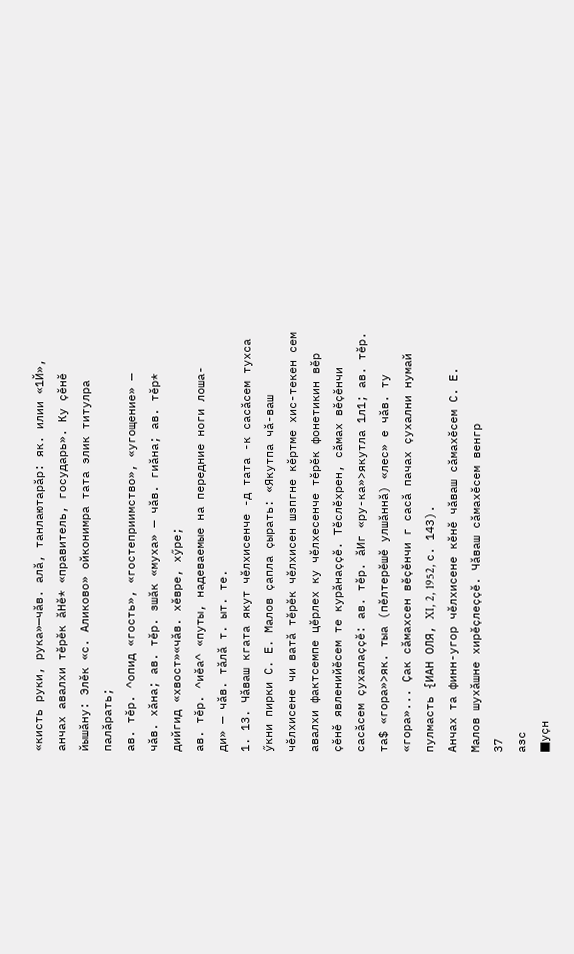«кисть руки, рука»—чӑв. алӑ, танлаютарӑр: як. илии «1Й», анчах авалхи тӗрӗк ӑНӗ* «правитель, государь». Ку ҫӗнӗ йышӑну: Элӗк «с. Аликово» ойконимра тата элик титулра палӑрать;
ав. тӗр. ^опид «гость», «гостеприимство», «угощение» —
чӑв. хӑна; ав. тӗр. зшӑк «муха» — чӑв. гиӑна; ав. тӗр* дийгид «хвост»«чӑв. хӗвре, хӳре;
ав. тӗр. ^иӗа^ «путы, надеваемые на передние ноги лоша-
ди» — чӑв. тӑлӑ т. ыт. те.
1. 13. Чӑваш кгата якут чӗлхисенче -д тата -к сасӑсем тухса ӳкни пирки С. Е. Малов ҫапла ҫырать: «Якутпа чӑ-ваш чӗлхисене чи ватӑ тӗрӗк чӗлхисен шзпгне кӗртме хис-текен сем авалхи фактсемпе цӗрлех ку чӗлхесенче тӗрӗк фонетикин вӗр ҫӗнӗ явленийӗсем те курӑнаҫҫӗ. Тӗслӗхрен, сӑмах вӗҫӗнчи сасӑсем ҫухалаҫҫӗ: ав. тӗр. ӑИг «ру-ка»>якутла 1л1; ав. тӗр. та$ «гора»>як. тыа (пӗлтерӗшӗ улшӑннӑ) «лес» е чӑв. ту «гора»... Ҫак сӑмахсен вӗҫӗнчи г сасӑ пачах ҫухални нумай пулмасть {ИАН ОЛЯ, XI, 2, 1952, с. 143).
Анчах та финн-угор чӗлхисене кӗнӗ чӑваш сӑмахӗсем С. Е. Малов шухӑшне хирӗҫлеҫҫӗ. Чӑваш сӑмахӗсем венгр
37
азс
■уҫн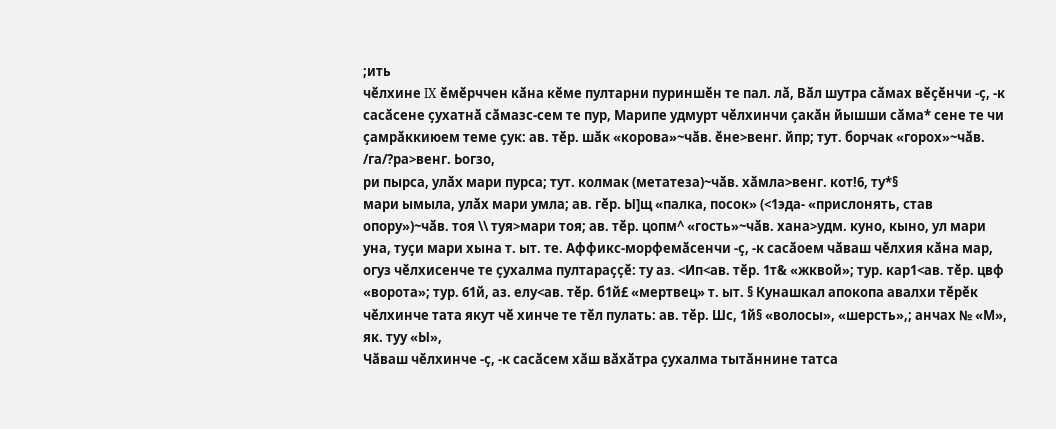;ить
чӗлхине IX ӗмӗрччен кӑна кӗме пултарни пуриншӗн те пал. лӑ, Вӑл шутра сӑмах вӗҫӗнчи -ҫ, -к сасӑсене ҫухатнӑ сӑмазс-сем те пур, Марипе удмурт чӗлхинчи ҫакӑн йышши сӑма* сене те чи ҫамрӑккиюем теме ҫук: ав. тӗр. шӑк «корова»~чӑв. ӗне>венг. йпр; тут. борчак «горох»~чӑв. /га/?ра>венг. Ьогзо,
ри пырса, улӑх мари пурса; тут. колмак (метатеза)~чӑв. хӑмла>венг. кот!6, ту*§
мари ымыла, улӑх мари умла; ав. гӗр. Ы]щ «палка, посок» (<1эда- «прислонять, став
опору»)~чӑв. тоя \\ туя>мари тоя; ав. тӗр. цопм^ «гость»~чӑв. хана>удм. куно, кыно, ул мари уна, туҫи мари хына т. ыт. те. Аффикс-морфемӑсенчи -ҫ, -к сасӑоем чӑваш чӗлхия кӑна мар, огуз чӗлхисенче те ҫухалма пултараҫҫӗ: ту аз. <Ип<ав. тӗр. 1т& «жквой»; тур. кар1<ав. тӗр. цвф «ворота»; тур. 61й, аз. елу<ав. тӗр. б1й£ «мертвец» т. ыт. § Кунашкал апокопа авалхи тӗрӗк чӗлхинче тата якут чӗ хинче те тӗл пулать: ав. тӗр. Шс, 1й§ «волосы», «шерсть»,; анчах № «М», як. туу «Ы»,
Чӑваш чӗлхинче -ҫ, -к сасӑсем хӑш вӑхӑтра ҫухалма тытӑннине татса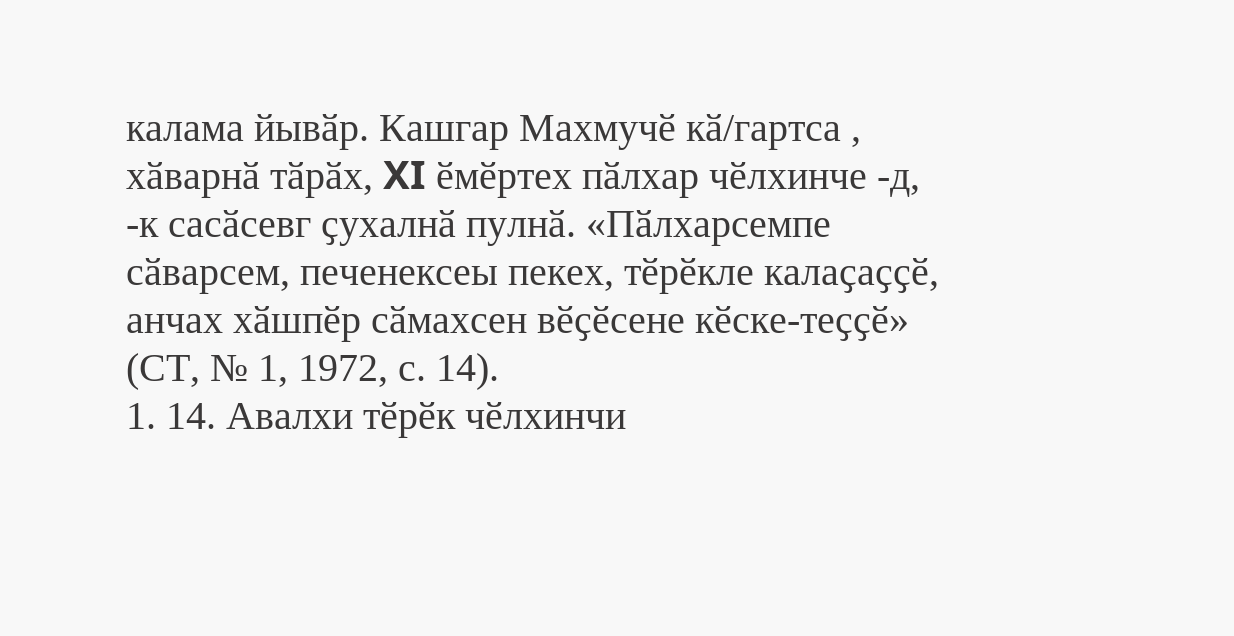калама йывӑр. Кашгар Махмучӗ кӑ/гартса , хӑварнӑ тӑрӑх, XI ӗмӗртех пӑлхар чӗлхинче -д, -к сасӑсевг ҫухалнӑ пулнӑ. «Пӑлхарсемпе сӑварсем, печенексеы пекех, тӗрӗкле калаҫаҫҫӗ, анчах хӑшпӗр сӑмахсен вӗҫӗсене кӗске-теҫҫӗ» (СТ, № 1, 1972, с. 14).
1. 14. Авалхи тӗрӗк чӗлхинчи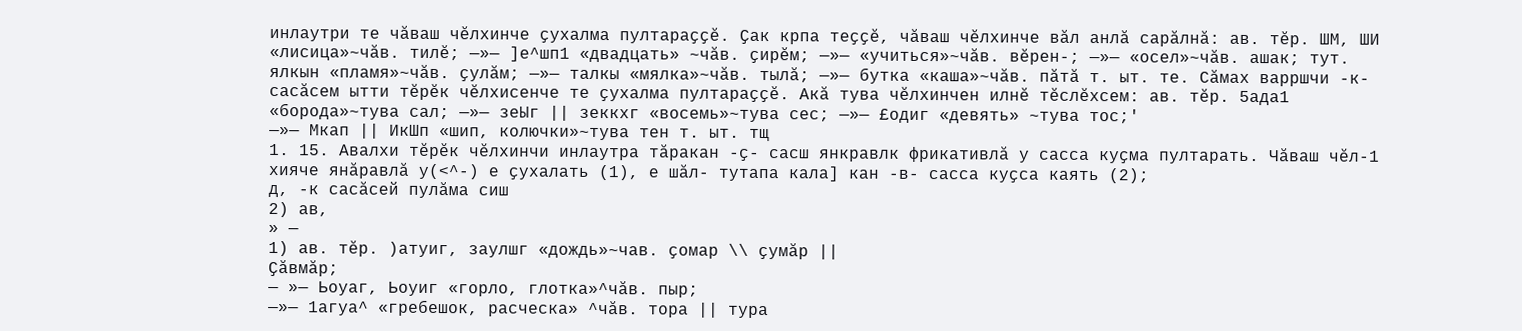инлаутри те чӑваш чӗлхинче ҫухалма пултараҫҫӗ. Ҫак крпа теҫҫӗ, чӑваш чӗлхинче вӑл анлӑ сарӑлнӑ: ав. тӗр. ШМ, ШИ «лисица»~чӑв. тилӗ; —»— ]е^шп1 «двадцать» ~чӑв. ҫирӗм; —»— «учиться»~чӑв. вӗрен-; —»— «осел»~чӑв. ашак; тут. ялкын «пламя»~чӑв. ҫулӑм; —»— талкы «мялка»~чӑв. тылӑ; —»— бутка «каша»~чӑв. пӑтӑ т. ыт. те. Сӑмах варршчи -к- сасӑсем ытти тӗрӗк чӗлхисенче те ҫухалма пултараҫҫӗ. Акӑ тува чӗлхинчен илнӗ тӗслӗхсем: ав. тӗр. 5ада1 «борода»~тува сал; —»— зеЫг || зеккхг «восемь»~тува сес; —»— £одиг «девять» ~тува тос;'
—»— Мкап || ИкШп «шип, колючки»~тува тен т. ыт. тщ
1. 15. Авалхи тӗрӗк чӗлхинчи инлаутра тӑракан -ҫ- сасш янкравлк фрикативлӑ у сасса куҫма пултарать. Чӑваш чӗл-1 хияче янӑравлӑ у(<^-) е ҫухалать (1), е шӑл- тутапа кала] кан -в- сасса куҫса каять (2);
д, -к сасӑсей пулӑма сиш
2) ав,
» —
1) ав. тӗр. )атуиг, заулшг «дождь»~чав. ҫомар \\ ҫумӑр ||
Ҫӑвмӑр;
— »— Ьоуаг, Ьоуиг «горло, глотка»^чӑв. пыр;
—»— 1агуа^ «гребешок, расческа» ^чӑв. тора || тура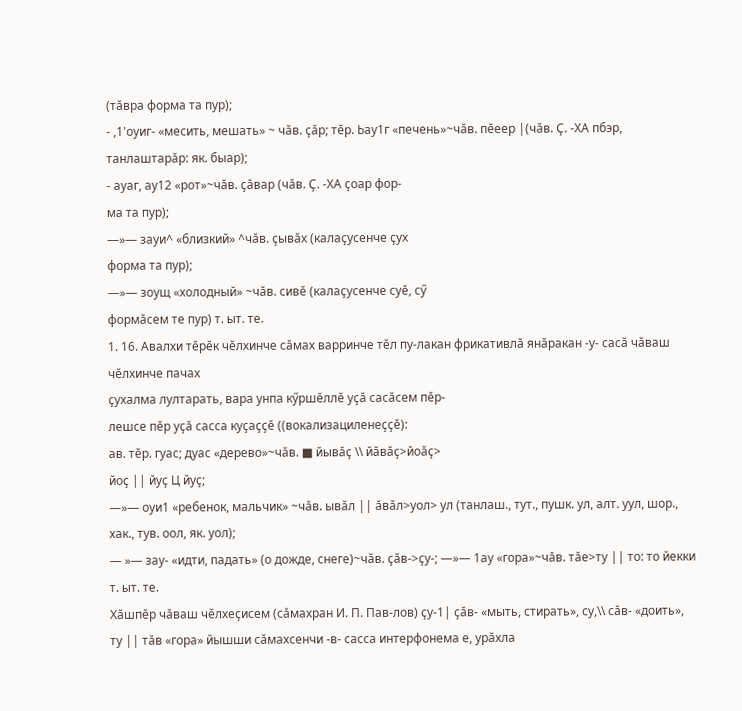(тӑвра форма та пур);
- ,1'оуиг- «месить, мешать» ~ чӑв. ҫӑр; тӗр. Ьау1г «печень»~чӑв. пӗеер |(чӑв. Ҫ. -ХА пбэр,
танлаштарӑр: як. быар);
- ауаг, ау12 «рот»~чӑв. ҫӑвар (чӑв. Ҫ. -ХА ҫоар фор-
ма та пур);
—»— зауи^ «близкий» ^чӑв. ҫывӑх (калаҫусенче ҫух
форма та пур);
—»— зоущ «холодный» ~чӑв. сивӗ (калаҫусенче суӗ, сӳ
формӑсем те пур) т. ыт. те.
1. 16. Авалхи тӗрӗк чӗлхинче сӑмах варринче тӗл пу-лакан фрикативлӑ янӑракан -у- сасӑ чӑваш чӗлхинче пачах
ҫухалма лултарать, вара унпа кӳршӗллӗ уҫӑ сасӑсем пӗр-
лешсе пӗр уҫӑ сасса куҫаҫҫӗ ((вокализациленеҫҫӗ):
ав. тӗр. гуас; дуас «дерево»~чӑв. ■ йывӑҫ \\ йӑвӑҫ>йоӑҫ>
йоҫ || йуҫ Ц йуҫ;
—»— оуи1 «ребенок, мальчик» ~чӑв. ывӑл || ӑвӑл>уол> ул (танлаш., тут., пушк. ул, алт. уул, шор., хак., тув. оол, як. уол);
— »— зау- «идти, падать» (о дожде, снеге)~чӑв. ҫӑв->ҫу-; —»— 1ау «гора»~чӑв. тӑе>ту || то: то йекки т. ыт. те.
Хӑшпӗр чӑваш чӗлхеҫисем (сӑмахран И. П. Пав-лов) ҫу-1| ҫӑв- «мыть, стирать», су,\\ сӑв- «доить», ту || тӑв «гора» йышши сӑмахсенчи -в- сасса интерфонема е, урӑхла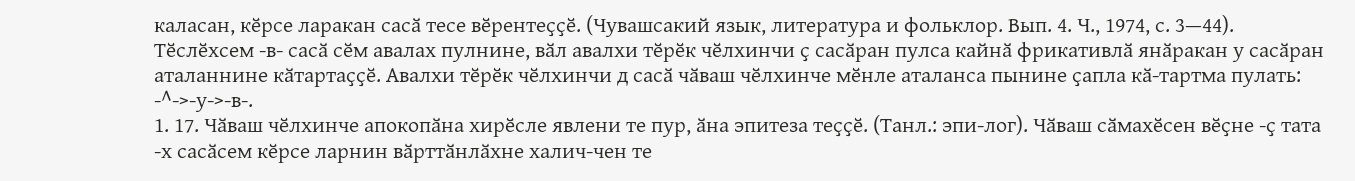каласан, кӗрсе ларакан сасӑ тесе вӗрентеҫҫӗ. (Чувашсакий язык, литература и фольклор. Вып. 4. Ч., 1974, с. 3—44). Тӗслӗхсем -в- сасӑ сӗм авалах пулнине, вӑл авалхи тӗрӗк чӗлхинчи ҫ сасӑран пулса кайнӑ фрикативлӑ янӑракан у сасӑран аталаннине кӑтартаҫҫӗ. Авалхи тӗрӗк чӗлхинчи д сасӑ чӑваш чӗлхинче мӗнле аталанса пынине ҫапла кӑ-тартма пулать: -^->-у->-в-.
1. 17. Чӑваш чӗлхинче апокопӑна хирӗсле явлени те пур, ӑна эпитеза теҫҫӗ. (Танл.: эпи-лог). Чӑваш сӑмахӗсен вӗҫне -ҫ тата -х сасӑсем кӗрсе ларнин вӑрттӑнлӑхне халич-чен те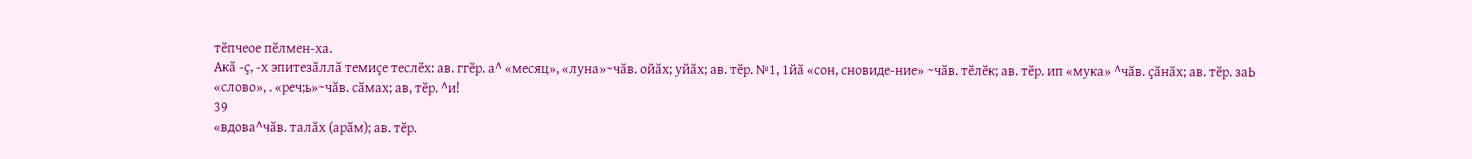тӗпчеое пӗлмен-ха.
Акӑ -ҫ, -х эпитезӑллӑ темиҫе теслӗх: ав. ггӗр. а^ «месяц», «луна»~чӑв. ойӑх; уйӑх; ав. тӗр. №1, 1йӑ «сон, сновиде-ние» ~чӑв. тӗлӗк; ав. тӗр. ип «мука» ^чӑв. ҫӑнӑх; ав. тӗр. заЬ «слово», . «реч;ь»~чӑв. сӑмах; ав, тӗр. ^и!
39
«вдова^чӑв. талӑх (арӑм); ав. тӗр.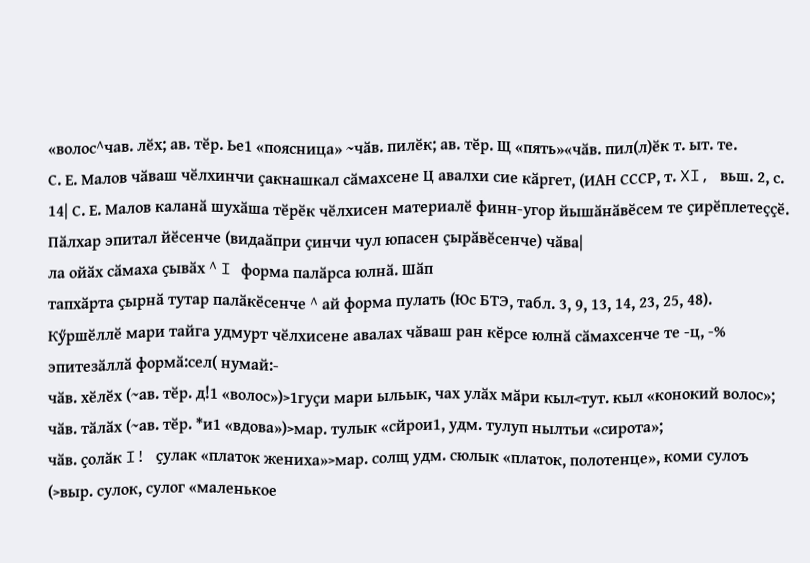«волос^чав. лӗх; ав. тӗр. Ье1 «поясница» ~чӑв. пилӗк; ав. тӗр. Щ «пять»«чӑв. пил(л)ӗк т. ыт. те.
С. Е. Малов чӑваш чӗлхинчи ҫакнашкал сӑмахсене Ц авалхи сие кӑргет, (ИАН СССР, т. XI, вьш. 2, с. 14| С. Е. Малов каланӑ шухӑша тӗрӗк чӗлхисен материалӗ финн-угор йышӑнӑвӗсем те ҫирӗплетеҫҫӗ. Пӑлхар эпитал йӗсенче (видаӑпри ҫинчи чул юпасен ҫырӑвӗсенче) чӑва|
ла ойӑх сӑмаха ҫывӑх ^ I форма палӑрса юлнӑ. Шӑп
тапхӑрта ҫырнӑ тутар палӑкӗсенче ^ ай форма пулать (Юс БТЭ, табл. 3, 9, 13, 14, 23, 25, 48).
Кӳршӗллӗ мари тайга удмурт чӗлхисене авалах чӑваш ран кӗрсе юлнӑ сӑмахсенче те -ц, -% эпитезӑллӑ формӑ:сел( нумай:-
чӑв. хӗлӗх (~ав. тӗр. д!1 «волос»)>1гуҫи мари ыльык, чах улӑх мӑри кыл<тут. кыл «конокий волос»;
чӑв. тӑлӑх (~ав. тӗр. *и1 «вдова»)>мар. тулык «сйрои1, удм. тулуп нылтьи «сирота»;
чӑв. ҫолӑк I! ҫулак «платок жениха»>мар. солщ удм. сюлык «платок, полотенце», коми сулоъ (>выр. сулок, сулог «маленькое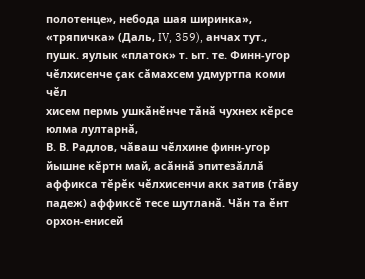полотенце», небода шая ширинка», «тряпичка» (Даль, IV, 359), анчах тут., пушк. яулык «платок» т. ыт. те. Финн-угор чӗлхисенче ҫак сӑмахсем удмуртпа коми чӗл
хисем пермь ушкӑнӗнче тӑнӑ чухнех кӗрсе юлма лултарнӑ,
В. В. Радлов, чӑваш чӗлхине финн-угор йышне кӗртн май, асӑннӑ эпитезӑллӑ аффикса тӗрӗк чӗлхисенчи акк затив (тӑву падеж) аффиксӗ тесе шутланӑ. Чӑн та ӗнт орхон-енисей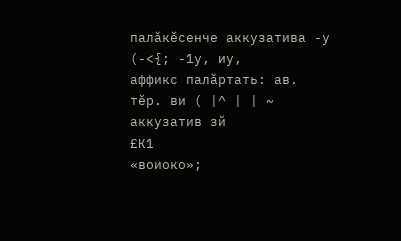палӑкӗсенче аккузатива -у (-<{; -1у, иу,
аффикс палӑртать: ав. тӗр. ви ( |^ | | ~ аккузатив зй
£К1
«воиоко»;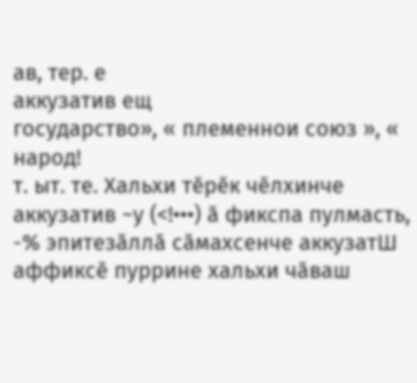ав, тер. е
аккузатив ещ
государство», « племеннои союз », « народ!
т. ыт. те. Хальхи тӗрӗк чӗлхинче аккузатив ~у (<!•••) ӑ фикспа пулмасть, -% эпитезӑллӑ сӑмахсенче аккузатШ аффиксӗ пуррине хальхи чӑваш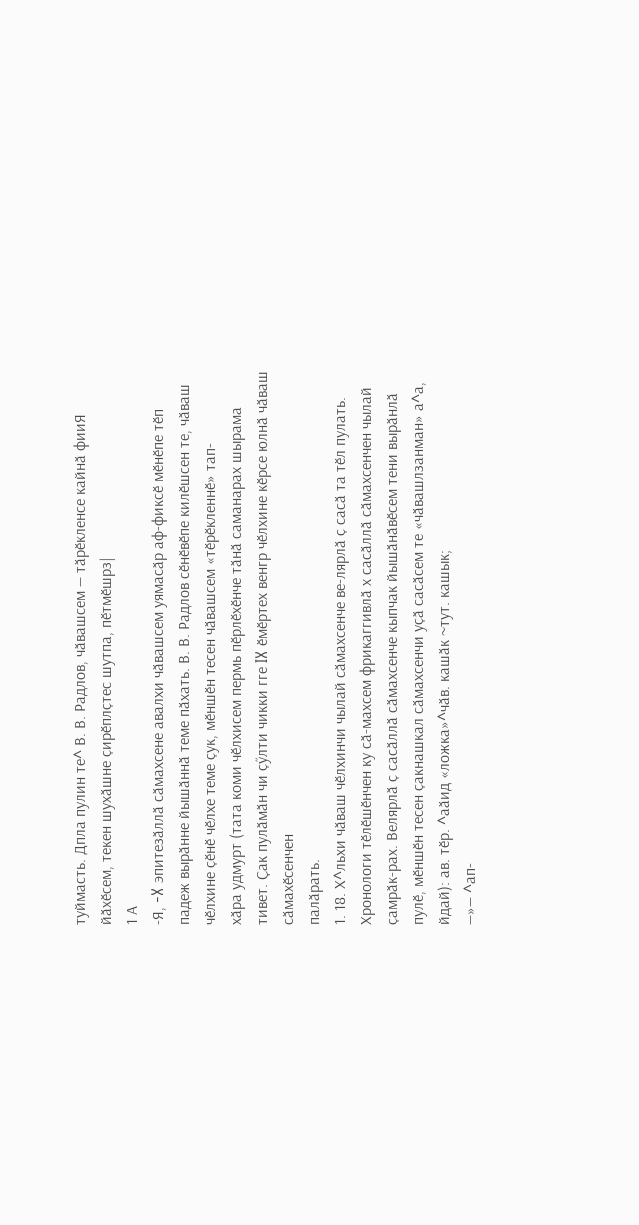туймасть. Дпла пулин те^ В. В. Радлов, чӑвашсем — тӑрӗкленсе кайнӑ фииЯ
йӑхӗсем, текен шухӑшне ҫирӗплҫтес шутпа, пӗтмӗшрз|
1 А
-Я, -X эпитезӑллӑ сӑмахсене авалхи чӑвашсем уямасӑр аф-фиксӗ мӗнӗпе тӗп падеж вырӑнне йышӑннӑ теме пӑхать. В. В. Радлов сӗнӗвӗпе килӗшсен те, чӑваш чӗлхине ҫӗнӗ чӗлхе теме ҫук, мӗншӗн тесен чӑвашсем «тӗрӗкленнӗ» тап-
хӑра удмурт (тата коми чӗлхисем пермь пӗрлӗхӗнче тӑнӑ саманарах шырама тивет. Ҫак пулӑмӑн чи ҫӳлти чикки гге IX ӗмӗртех венгр чӗлхине кӗрсе юлнӑ чӑваш сӑмахӗсенчен
палӑрать.
1. 18. Х^льхи чӑваш чӗлхинчи чылай сӑмахсенче ве-лярлӑ ҫ сасӑ та тӗл пулать. Хронологи тӗлӗшӗнчен ку сӑ-махсем фрикаггивлӑ х сасӑллӑ сӑмахсенчен чылай ҫамрӑк-рах. Велярлӑ ҫ сасӑллӑ сӑмахсенче кыпчак йышӑнӑвӗсем тени вырӑнлӑ пулӗ, мӗншӗн тесен ҫакнашкал сӑмахсенчи уҫӑ сасӑсем те «чӑвашлзанман» а^а, йдай): ав. тӗр. ^аӑид «ложка»^чӑв. кашӑк ~тут. кашык;
—»— ^ап-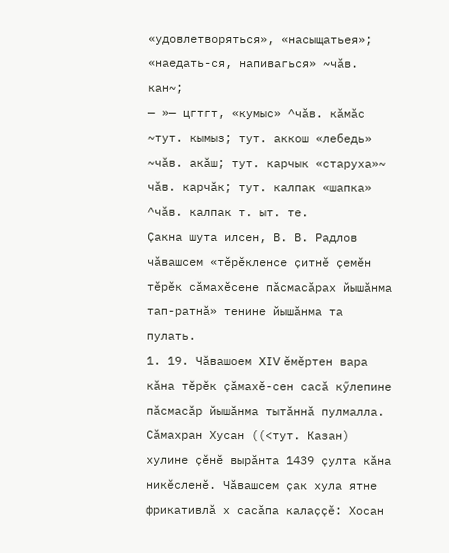«удовлетворяться», «насыщатьея»; «наедать-ся, напивагься» ~чӑв. кан~;
— »— цгтгт, «кумыс» ^чӑв. кӑмӑс ~тут. кымыз; тут. аккош «лебедь» ~чӑв. акӑш; тут. карчык «старуха»~ чӑв. карчӑк; тут. калпак «шапка» ^чӑв. калпак т. ыт. те.
Ҫакна шута илсен, В. В. Радлов чӑвашсем «тӗрӗкленсе ҫитнӗ ҫемӗн тӗрӗк сӑмахӗсене пӑсмасӑрах йышӑнма тап-ратнӑ» тенине йышӑнма та пулать.
1. 19. Чӑвашоем XIV ӗмӗртен вара кӑна тӗрӗк ҫӑмахӗ-сен сасӑ кӳлепине пӑсмасӑр йышӑнма тытӑннӑ пулмалла. Сӑмахран Хусан ((<тут. Казан) хулине ҫӗнӗ вырӑнта 1439 ҫулта кӑна никӗсленӗ. Чӑвашсем ҫак хула ятне фрикативлӑ х сасӑпа калаҫҫӗ: Хосан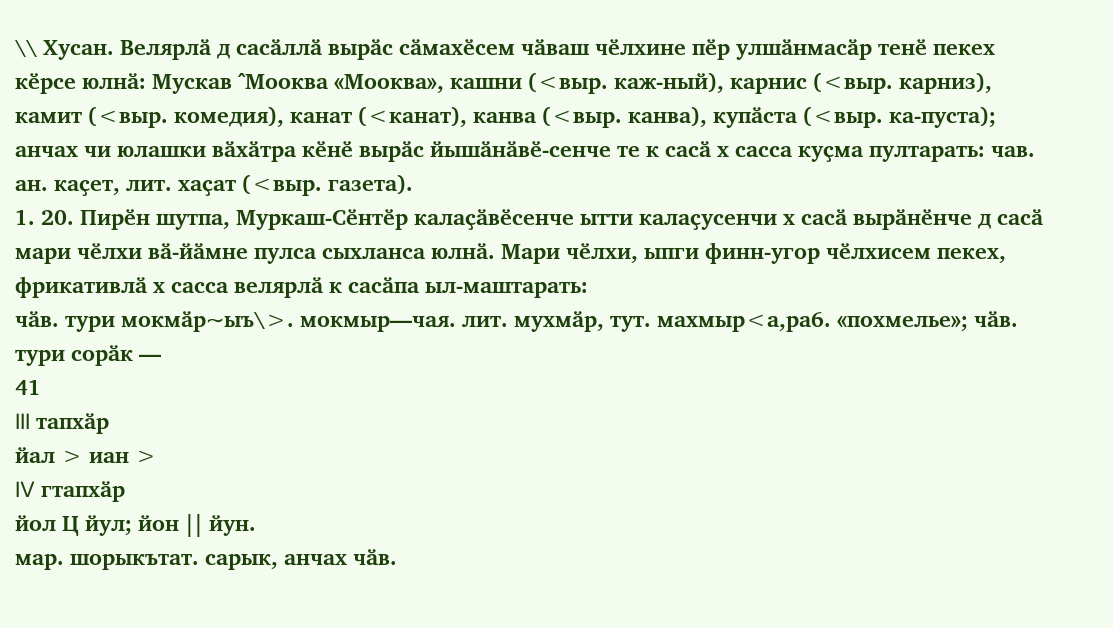\\ Хусан. Велярлӑ д сасӑллӑ вырӑс сӑмахӗсем чӑваш чӗлхине пӗр улшӑнмасӑр тенӗ пекех кӗрсе юлнӑ: Мускав ^Мооква «Мооква», кашни (<выр. каж-ный), карнис (<выр. карниз), камит (<выр. комедия), канат (<канат), канва (<выр. канва), купӑста (<выр. ка-пуста); анчах чи юлашки вӑхӑтра кӗнӗ вырӑс йышӑнӑвӗ-сенче те к сасӑ х сасса куҫма пултарать: чав. ан. каҫет, лит. хаҫат (<выр. газета).
1. 20. Пирӗн шутпа, Муркаш-Сӗнтӗр калаҫӑвӗсенче ытти калаҫусенчи х сасӑ вырӑнӗнче д сасӑ мари чӗлхи вӑ-йӑмне пулса сыхланса юлнӑ. Мари чӗлхи, ыпги финн-угор чӗлхисем пекех, фрикативлӑ х сасса велярлӑ к сасӑпа ыл-маштарать:
чӑв. тури мокмӑр~ыъ\>. мокмыр—чая. лит. мухмӑр, тут. махмыр<а,ра6. «похмелье»; чӑв. тури сорӑк —
41
III тапхӑр
йал > иан >
IV гтапхӑр
йол Ц йул; йон || йун.
мар. шорыкътат. сарык, анчах чӑв.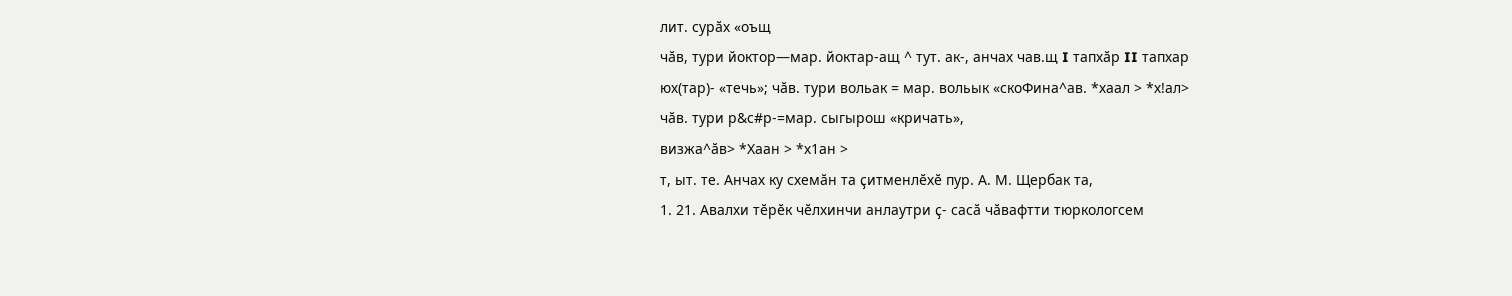лит. сурӑх «оъщ
чӑв, тури йоктор—мар. йоктар-ащ ^ тут. ак-, анчах чав.щ I тапхӑр II тапхар
юх(тар)- «течь»; чӑв. тури вольак = мар. вольык «скоФина^ав. *хаал > *х!ал>
чӑв. тури р&с#р-=мар. сыгырош «кричать»,
визжа^ӑв> *Хаан > *х1ан >
т, ыт. те. Анчах ку схемӑн та ҫитменлӗхӗ пур. А. М. Щербак та,
1. 21. Авалхи тӗрӗк чӗлхинчи анлаутри ҫ- сасӑ чӑвафтти тюркологсем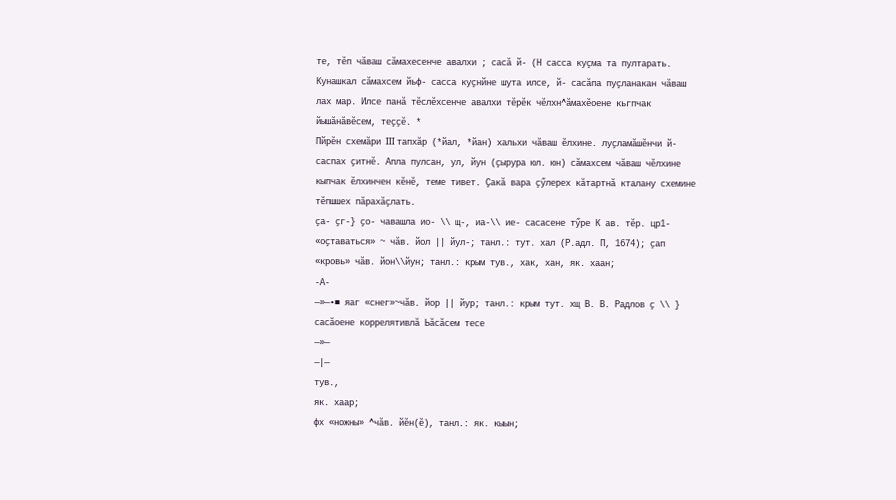те, тӗп чӑваш сӑмахесенче авалхи ; сасӑ й- (Н сасса куҫма та пултарать. Кунашкал сӑмахсем йьф- сасса куҫнйне шута илсе, й- сасӑпа пуҫланакан чӑваш лах мар. Илсе панӑ тӗслӗхсенче авалхи тӗрӗк чӗлхн^ӑмахӗоене кьгпчак йышӑнӑвӗсем, теҫҫӗ. *
Пйрӗн схемӑри III тапхӑр (*йал, *йан) хальхи чӑваш ӗлхине. луҫламӑшӗнчи й- саспах ҫитнӗ. Апла пулсан, ул, йун (ҫырура юл. юн) сӑмахсем чӑваш чӗлхине кыпчак ӗлхинчен кӗнӗ, теме тивет. Ҫакӑ вара ҫӳлерех кӑтартнӑ кталану схемине тӗпшшех пӑрахӑҫлать.
ҫа- ҫг-} ҫо- чавашла ио- \\ щ-, иа-\\ ие- сасасене тӳре К ав. тӗр. цр1- «оҫтаваться» ~ чӑв. йол || йул-; танл.: тут. хал (Р.адл. П, 1674); ҫап «кровь» чӑв. йон\\йун; танл.: крым тув., хак, хан, як. хаан;
-А-
—»—•■ яаг «снег»~чӑв. йор || йур; танл.: крым тут. хщ В. В. Радлов ҫ \\ } сасӑоене коррелятивлӑ Ьӑсӑсем тесе
—»—
—|—
тув.,
як. хаар;
фх «ножны» ^чӑв. йӗн(ӗ), танл.: як. кыын;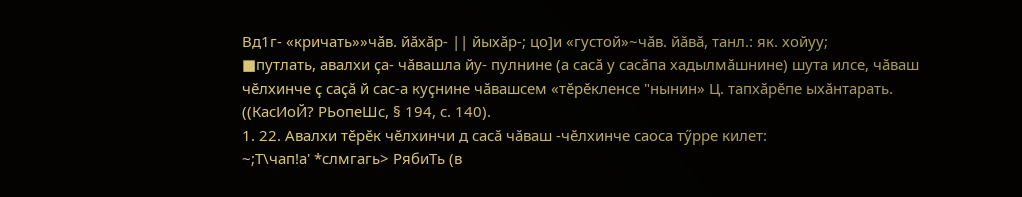Вд1г- «кричать»»чӑв. йӑхӑр- || йыхӑр-; цо]и «густой»~чӑв. йӑвӑ, танл.: як. хойуу;
■путлать, авалхи ҫа- чӑвашла йу- пулнине (а сасӑ у сасӑпа хадылмӑшнине) шута илсе, чӑваш чӗлхинче ҫ саҫӑ й сас-а куҫнине чӑвашсем «тӗрӗкленсе "нынин» Ц. тапхӑрӗпе ыхӑнтарать. ((КасИоЙ? РЬопеШс, § 194, с. 140).
1. 22. Авалхи тӗрӗк чӗлхинчи д сасӑ чӑваш -чӗлхинче саоса тӳрре килет:
~;Т\чап!а' *слмгагь> РябиТь (в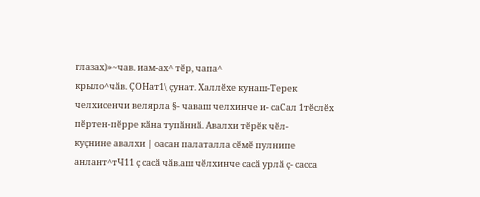глазах)»~чав. иам-ах^ тӗр, чапа^
крыло^чӑв. ҪОНат1\ ҫунат. Халлӗхе кунаш-Терек челхисенчи велярла §- чаваш челхинче и- саСал 1тӗслӗх пӗртен-пӗрре кӑна тупӑннӑ. Авалхи тӗрӗк чӗл-
куҫнине авалхи | оасан палаталла сӗмӗ пулнипе анлант^тЧ11 ҫ сасӑ чӑв.аш чӗлхинче сасӑ урлӑ ҫ- сасса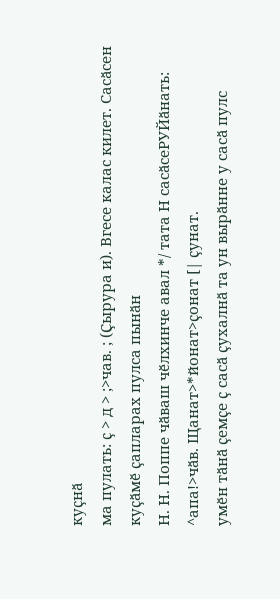куҫнӑ
ма пулать: ҫ > д > ;>чав. ; (Ҫырура и). Вгесе калас килет. Сасӑсен куҫӑмӗ ҫапларах пулса пынӑн
Н. Н. Поппе чӑваш чӗлхинче авал */ тата Н сасӑсеРУЙӑнать: ^апа!>чӑв. Щанат>*йонат>ҫонат [| ҫунат.
умӗн тӑнӑ ҫемҫе ҫ сасӑ ҫухалнӑ та ун вырӑнне у сасӑ пулс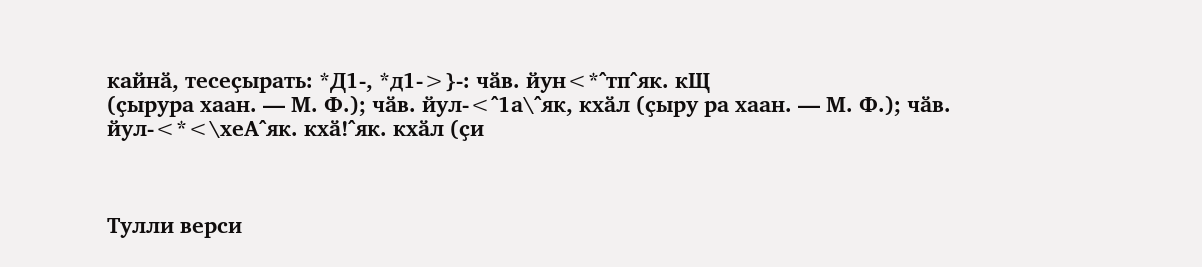кайнӑ, тесеҫырать: *Д1-, *д1->}-: чӑв. йун<*^тп^як. кЩ
(ҫырура хаан. — М. Ф.); чӑв. йул-<^1а\^як, кхӑл (ҫыру ра хаан. — М. Ф.); чӑв. йул-<*<\хеА^як. кхӑ!^як. кхӑл (ҫи



Тулли верси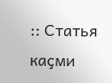:: Статья каҫми